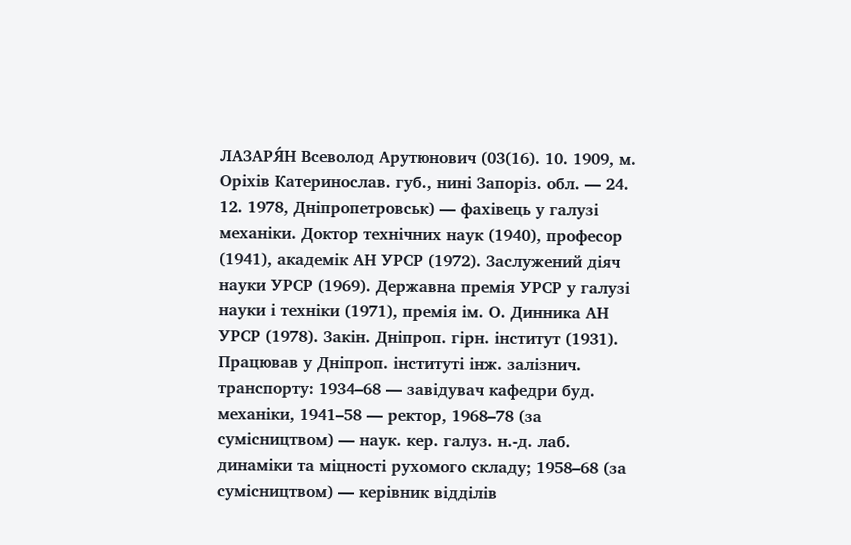ЛАЗАРЯ́Н Всеволод Арутюнович (03(16). 10. 1909, м. Оріхів Катеринослав. губ., нині Запоріз. обл. — 24. 12. 1978, Дніпропетровськ) — фахівець у галузі механіки. Доктор технічних наук (1940), професор (1941), академік АН УРСР (1972). Заслужений діяч науки УРСР (1969). Державна премія УРСР у галузі науки і техніки (1971), премія ім. О. Динника АН УРСР (1978). Закін. Дніпроп. гірн. інститут (1931). Працював у Дніпроп. інституті інж. залізнич. транспорту: 1934–68 — завідувач кафедри буд. механіки, 1941–58 — ректор, 1968–78 (за сумісництвом) — наук. кер. галуз. н.-д. лаб. динаміки та міцності рухомого складу; 1958–68 (за сумісництвом) — керівник відділів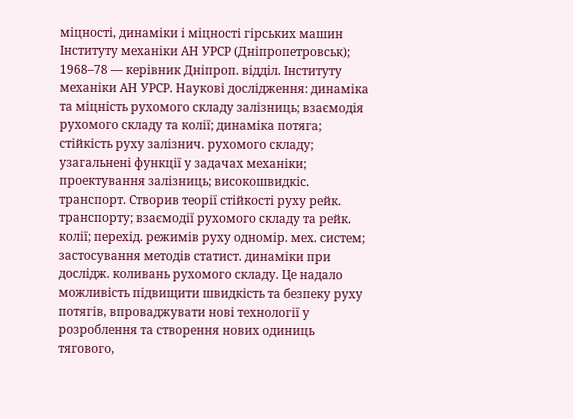міцності, динаміки і міцності гірських машин Інституту механіки АН УРСР (Дніпропетровськ); 1968–78 — керівник Дніпроп. відділ. Інституту механіки АН УРСР. Наукові дослідження: динаміка та міцність рухомого складу залізниць; взаємодія рухомого складу та колії; динаміка потяга; стійкість руху залізнич. рухомого складу; узагальнені функції у задачах механіки; проектування залізниць; високошвидкіс. транспорт. Створив теорії стійкості руху рейк. транспорту; взаємодії рухомого складу та рейк. колії; перехід. режимів руху одномір. мех. систем; застосування методів статист. динаміки при дослідж. коливань рухомого складу. Це надало можливість підвищити швидкість та безпеку руху потягів, впроваджувати нові технології у розроблення та створення нових одиниць тягового,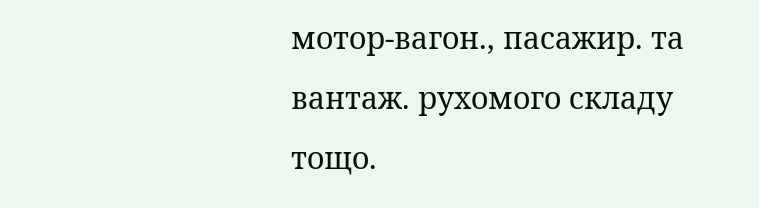мотор-вагон., пасажир. та вантаж. рухомого складу тощо.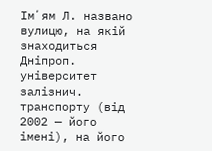Імʼям Л. названо вулицю, на якій знаходиться Дніпроп. університет залізнич. транспорту (від 2002 — його імені), на його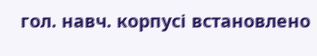гол. навч. корпусі встановлено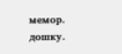мемор. дошку.